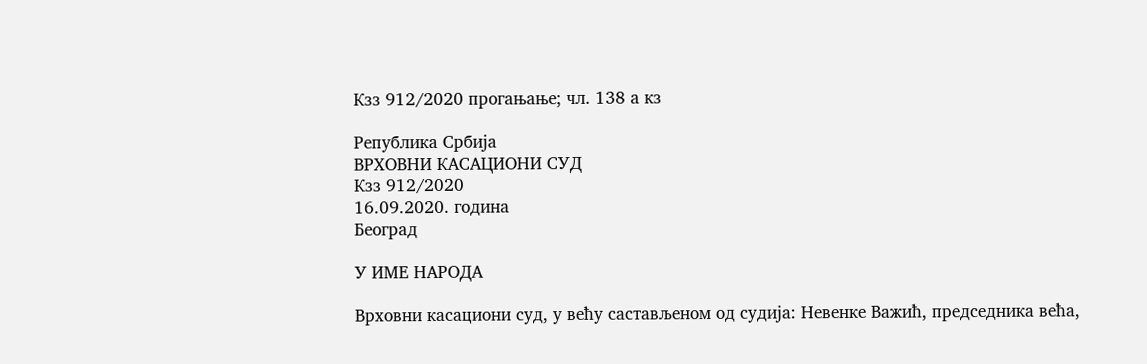Кзз 912/2020 прогањање; чл. 138 а кз

Република Србија
ВРХОВНИ КАСАЦИОНИ СУД
Кзз 912/2020
16.09.2020. година
Београд

У ИМЕ НАРОДА

Врховни касациони суд, у већу састављеном од судија: Невенке Важић, председника већа,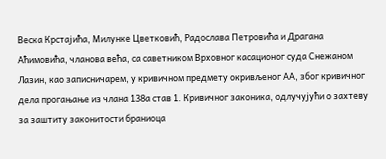Веска Крстајића, Милунке Цветковић, Радослава Петровића и Драгана Аћимовића, чланова већа, са саветником Врховног касационог суда Снежаном Лазин, као записничарем, у кривичном предмету окривљеног АА, због кривичног дела прогањање из члана 138а став 1. Кривичног законика, одлучујући о захтеву за заштиту законитости браниоца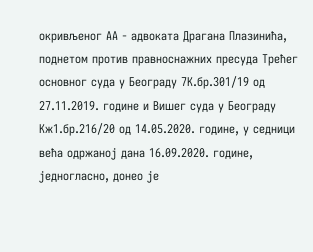окривљеног АА - адвоката Драгана Плазинића, поднетом против правноснажних пресуда Трећег основног суда у Београду 7К.бр.301/19 од 27.11.2019. године и Вишег суда у Београду Кж1.бр.216/20 од 14.05.2020. године, у седници већа одржаној дана 16.09.2020. године, једногласно, донео је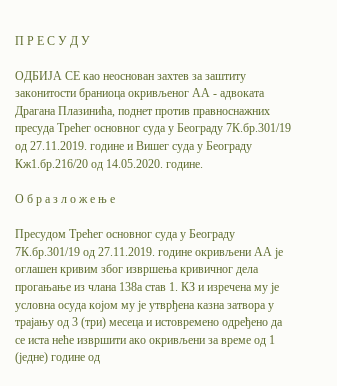П Р Е С У Д У

ОДБИЈА СЕ као неоснован захтев за заштиту законитости браниоца окривљеног АА - адвоката Драгана Плазинића, поднет против правноснажних пресуда Трећег основног суда у Београду 7К.бр.301/19 од 27.11.2019. године и Вишег суда у Београду Кж1.бр.216/20 од 14.05.2020. године.

О б р а з л о ж е њ е

Пресудом Трећег основног суда у Београду 7К.бр.301/19 од 27.11.2019. године окривљени АА је оглашен кривим због извршења кривичног дела прогањање из члана 138а став 1. КЗ и изречена му је условна осуда којом му је утврђена казна затвора у трајању од 3 (три) месеца и истовремено одређено да се иста неће извршити ако окривљени за време од 1 (једне) године од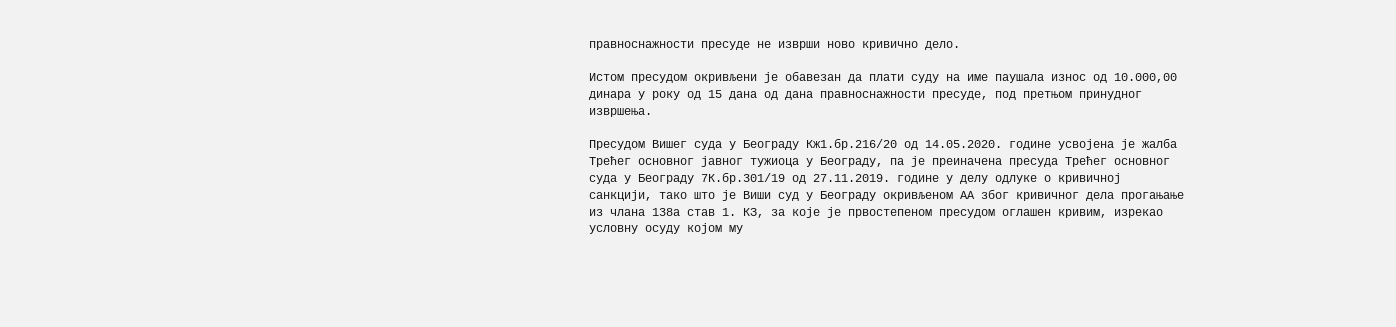правноснажности пресуде не изврши ново кривично дело.

Истом пресудом окривљени је обавезан да плати суду на име паушала износ од 10.000,00 динара у року од 15 дана од дана правноснажности пресуде, под претњом принудног извршења.

Пресудом Вишег суда у Београду Кж1.бр.216/20 од 14.05.2020. године усвојена је жалба Трећег основног јавног тужиоца у Београду, па је преиначена пресуда Трећег основног суда у Београду 7К.бр.301/19 од 27.11.2019. године у делу одлуке о кривичној санкцији, тако што је Виши суд у Београду окривљеном АА због кривичног дела прогањање из члана 138а став 1. КЗ, за које је првостепеном пресудом оглашен кривим, изрекао условну осуду којом му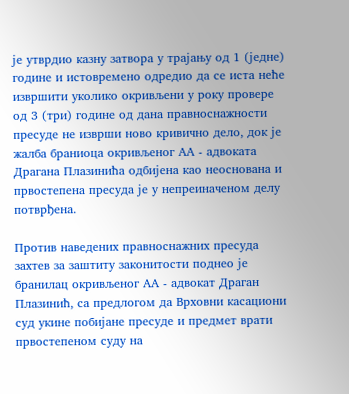је утврдио казну затвора у трајању од 1 (једне) године и истовремено одредио да се иста неће извршити уколико окривљени у року провере од 3 (три) године од дана правноснажности пресуде не изврши ново кривично дело, док је жалба браниоца окривљеног АА - адвоката Драгана Плазинића одбијена као неоснована и првостепена пресуда је у непреиначеном делу потврђена.

Против наведених правноснажних пресуда захтев за заштиту законитости поднео је бранилац окривљеног АА - адвокат Драган Плазинић, са предлогом да Врховни касациони суд укине побијане пресуде и предмет врати првостепеном суду на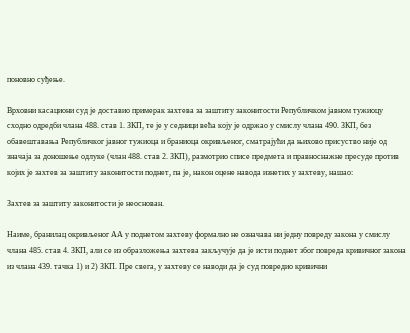поновно суђење.

Врховни касациони суд је доставио примерак захтева за заштиту законитости Републичком јавном тужиоцу сходно одредби члана 488. став 1. ЗКП, те је у седници већа коју је одржао у смислу члана 490. ЗКП, без обавештавања Републичког јавног тужиоца и браниоца окривљеног, сматрајући да њихово присуство није од значаја за доношење одлуке (члан 488. став 2. ЗКП), размотрио списе предмета и правноснажне пресуде против којих је захтев за заштиту законитости поднет, па је, након оцене навода изнетих у захтеву, нашао:

Захтев за заштиту законитости је неоснован.

Наиме, бранилац окривљеног АА у поднетом захтеву формално не означава ни једну повреду закона у смислу члана 485. став 4. ЗКП, али се из образложења захтева закључује да је исти поднет због повреда кривичног закона из члана 439. тачка 1) и 2) ЗКП. Пре свега, у захтеву се наводи да је суд повредио кривични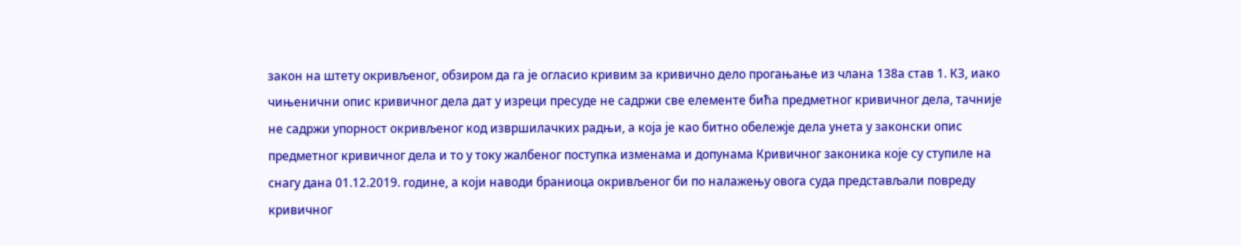закон на штету окривљеног, обзиром да га је огласио кривим за кривично дело прогањање из члана 138а став 1. КЗ, иако чињенични опис кривичног дела дат у изреци пресуде не садржи све елементе бића предметног кривичног дела, тачније не садржи упорност окривљеног код извршилачких радњи, а која је као битно обележје дела унета у законски опис предметног кривичног дела и то у току жалбеног поступка изменама и допунама Кривичног законика које су ступиле на снагу дана 01.12.2019. године, а који наводи браниоца окривљеног би по налажењу овога суда представљали повреду кривичног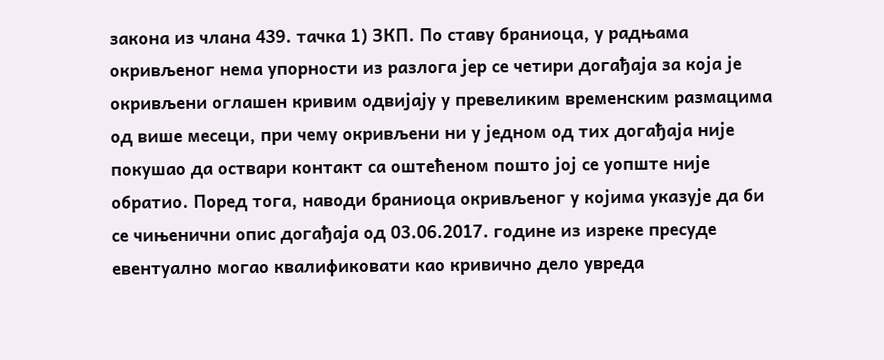закона из члана 439. тачка 1) ЗКП. По ставу браниоца, у радњама окривљеног нема упорности из разлога јер се четири догађаја за која је окривљени оглашен кривим одвијају у превеликим временским размацима од више месеци, при чему окривљени ни у једном од тих догађаја није покушао да оствари контакт са оштећеном пошто јој се уопште није обратио. Поред тога, наводи браниоца окривљеног у којима указује да би се чињенични опис догађаја од 03.06.2017. године из изреке пресуде евентуално могао квалификовати као кривично дело увреда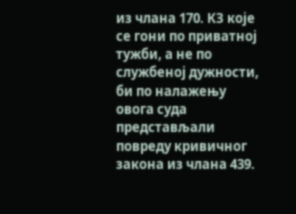из члана 170. КЗ које се гони по приватној тужби, а не по службеној дужности, би по налажењу овога суда представљали повреду кривичног закона из члана 439.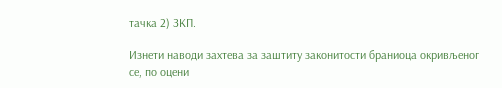тачка 2) ЗКП.

Изнети наводи захтева за заштиту законитости браниоца окривљеног се, по оцени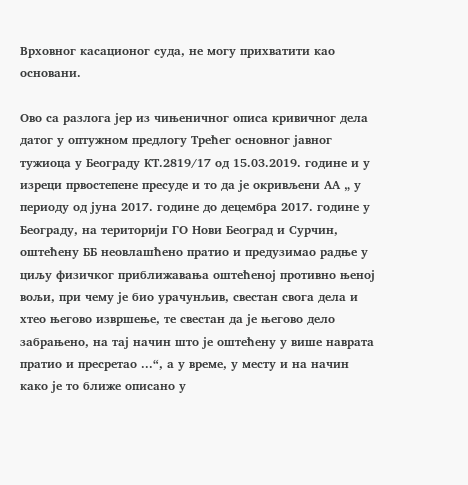Врховног касационог суда, не могу прихватити као основани.

Ово са разлога јер из чињеничног описа кривичног дела датог у оптужном предлогу Трећег основног јавног тужиоца у Београду КТ.2819/17 од 15.03.2019. године и у изреци првостепене пресуде и то да је окривљени АА „ у периоду од јуна 2017. године до децембра 2017. године у Београду, на територији ГО Нови Београд и Сурчин, оштећену ББ неовлашћено пратио и предузимао радње у циљу физичког приближавања оштећеној противно њеној вољи, при чему је био урачунљив, свестан свога дела и хтео његово извршење, те свестан да је његово дело забрањено, на тај начин што је оштећену у више наврата пратио и пресретао ...“, а у време, у месту и на начин како је то ближе описано у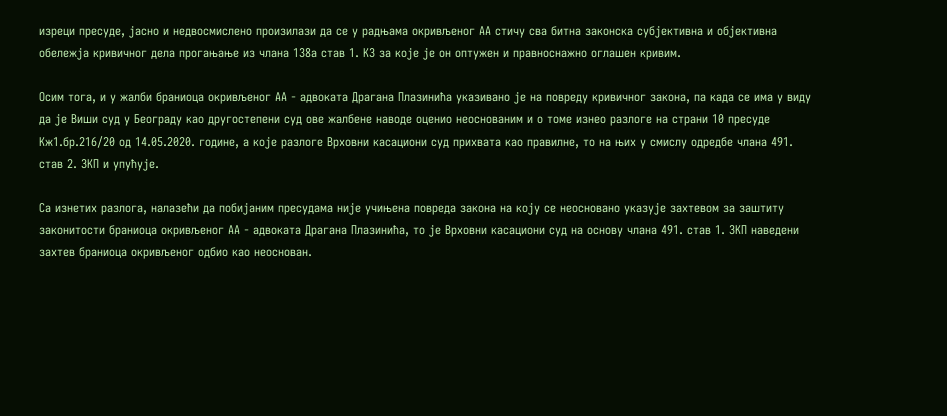изреци пресуде, јасно и недвосмислено произилази да се у радњама окривљеног АА стичу сва битна законска субјективна и објективна обележја кривичног дела прогањање из члана 138а став 1. КЗ за које је он оптужен и правноснажно оглашен кривим.

Осим тога, и у жалби браниоца окривљеног АА - адвоката Драгана Плазинића указивано је на повреду кривичног закона, па када се има у виду да је Виши суд у Београду као другостепени суд ове жалбене наводе оценио неоснованим и о томе изнео разлоге на страни 10 пресуде Кж1.бр.216/20 од 14.05.2020. године, а које разлоге Врховни касациони суд прихвата као правилне, то на њих у смислу одредбе члана 491. став 2. ЗКП и упућује.

Са изнетих разлога, налазећи да побијаним пресудама није учињена повреда закона на коју се неосновано указује захтевом за заштиту законитости браниоца окривљеног АА - адвоката Драгана Плазинића, то је Врховни касациони суд на основу члана 491. став 1. ЗКП наведени захтев браниоца окривљеног одбио као неоснован.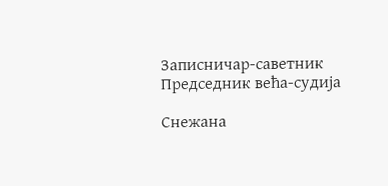Записничар-саветник                                                                                                                                                                                                                                                                                                                                                                                          Председник већа-судија

Снежана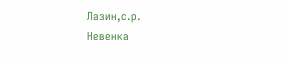Лазин,с.р.                                                                                                                                                                                                                                                                                                                                                                                                        Невенка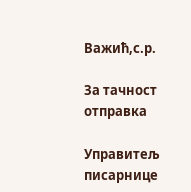Важић,с.р.

За тачност отправка

Управитељ писарнице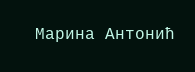Марина Антонић